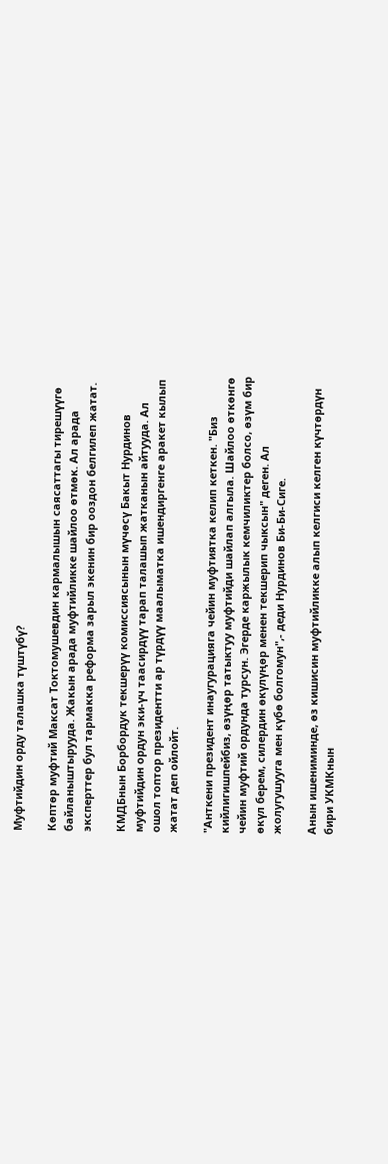Муфтийдин орду талашка түштүбү?

Көптөр муфтий Максат Токтомушевдин кармалышын саясаттагы тирешүүгө байланыштырууда. Жакын арада муфтийликке шайлоо өтмөк. Ал арада эксперттер бул тармакка реформа зарыл экенин бир ооздон белгилеп жатат.

КМДБнын Борбордук текшерүү комиссиясынын мүчөсү Бакыт Нурдинов муфтийдин ордун эки-үч таасирдүү тарап талашып жатканын айтууда. Ал ошол топтор президентти ар түрдүү маалыматка ишендиргенге аракет кылып жатат деп ойлойт.

"Анткени президент инаугурацияга чейин муфтиятка келип кеткен. "Биз кийлигишпейбиз, өзүңөр татыктуу муфтийди шайлап алгыла. Шайлоо өткөнгө чейин муфтий ордунда турсун. Эгерде каржылык кемчиликтер болсо, өзүм бир өкүл берем, силердин өкүлүңөр менен текшерип чыксын" деген. Ал жолугушууга мен күбө болгомун",- деди Нурдинов Би-Би-Сиге.

Анын ишениминде, өз кишисин муфтийликке алып келгиси келген күчтөрдүн бири УКМКнын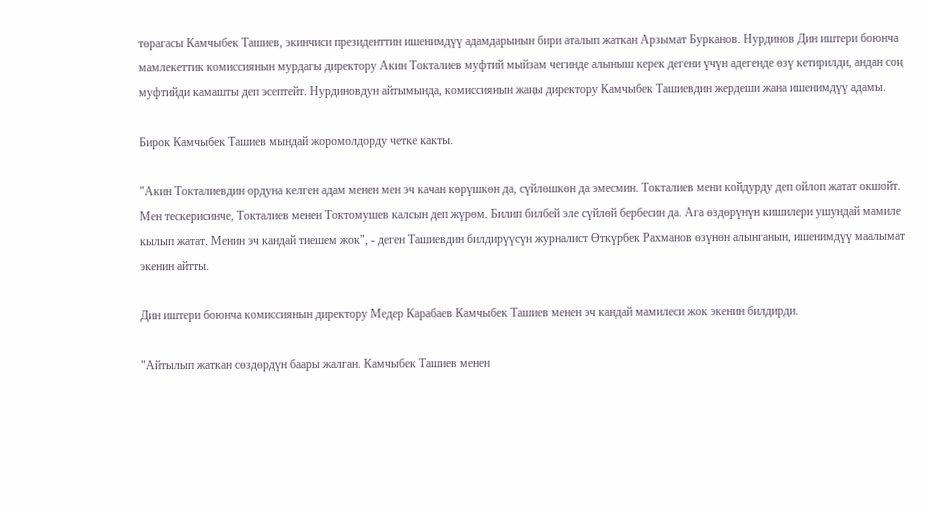төрагасы Камчыбек Ташиев, экинчиси президенттин ишенимдүү адамдарынын бири аталып жаткан Арзымат Бурканов. Нурдинов Дин иштери боюнча мамлекеттик комиссиянын мурдагы директору Акин Токталиев муфтий мыйзам чегинде алыныш керек дегени үчүн адегенде өзү кетирилди, андан соң муфтийди камашты деп эсептейт. Нурдиновдун айтымында, комиссиянын жаңы директору Камчыбек Ташиевдин жердеши жана ишенимдүү адамы.

Бирок Камчыбек Ташиев мындай жоромолдорду четке какты.

"Акин Токталиевдин ордуна келген адам менен мен эч качан көрүшкөн да, сүйлөшкөн да эмесмин. Токталиев мени койдурду деп ойлоп жатат окшойт. Мен тескерисинче, Токталиев менен Токтомушев калсын деп жүрөм. Билип билбей эле сүйлөй бербесин да. Ага өздөрүнүн кишилери ушундай мамиле кылып жатат. Менин эч кандай тиешем жок", - деген Ташиевдин билдирүүсүн журналист Өткүрбек Рахманов өзүнөн алынганын, ишенимдүү маалымат экенин айтты.

Дин иштери боюнча комиссиянын директору Медер Карабаев Камчыбек Ташиев менен эч кандай мамилеси жок экенин билдирди.

"Айтылып жаткан сөздөрдүн баары жалган. Камчыбек Ташиев менен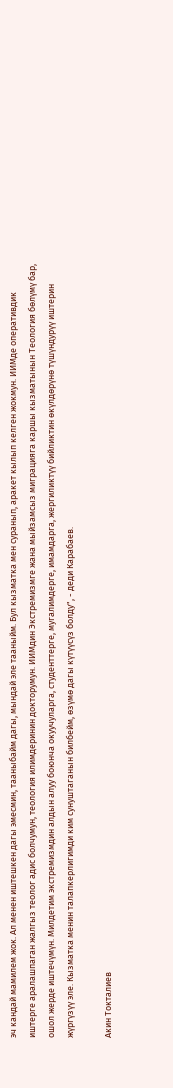эч кандай мамилем жок. Ал менен иштешкен дагы эмесмин, тааныбайм дагы, мындай эле тааныйм. Бул кызматка мен суранып, аракет кылып келген жокмун. ИИМде оперативдик иштерге аралашпаган жалгыз теолог адис болчумун, теология илимдеринин докторумун. ИИМдин Экстремизмге жана мыйзамсыз миграцияга каршы кызматынын Теология бөлүмү бар, ошол жерде иштечүмүн. Милдетим экстремизмдин алдын алуу боюнча окуучуларга, студенттерге, мугалимдерге, имамдарга, жергиликтүү бийликтин өкүлдөрүнө түшүндурүү иштерин жүргүзүү эле. Кызматка менин талапкерлигимди ким сунуштаганын билбейм, өзүмө дагы күтүүсүз болду", - деди Карабаев.

Акин Токталиев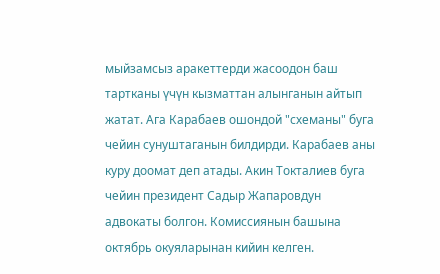мыйзамсыз аракеттерди жасоодон баш тартканы үчүн кызматтан алынганын айтып жатат. Ага Карабаев ошондой "схеманы" буга чейин сунуштаганын билдирди. Карабаев аны куру доомат деп атады. Акин Токталиев буга чейин президент Садыр Жапаровдун адвокаты болгон. Комиссиянын башына октябрь окуяларынан кийин келген.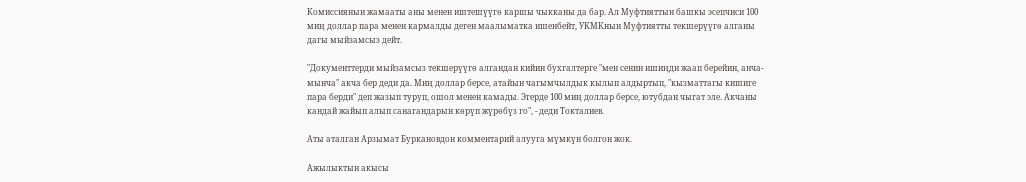Комиссиянын жамааты аны менен иштешүүгө каршы чыкканы да бар. Ал Муфтияттын башкы эсепчиси 100 миң доллар пара менен кармалды деген маалыматка ишенбейт, УКМКнын Муфтиятты текшерүүгө алганы дагы мыйзамсыз дейт.

"Документтерди мыйзамсыз текшерүүгө алгандан кийин бухгалтерге "мен сенин ишиңди жаап берейин, анча-мынча" акча бер деди да. Миң доллар берсе, атайын чагымчылдык кылып алдыртып, "кызматтагы кишиге пара берди" деп жазып туруп, ошол менен камады. Эгерде 100 миң доллар берсе, ютубдан чыгат эле. Акчаны кандай жайып алып санагандарын көрүп жүрөбүз го", - деди Токталиев.

Аты аталган Арзымат Буркановдон комментарий алууга мүмкүн болгон жок.

Ажылыктын акысы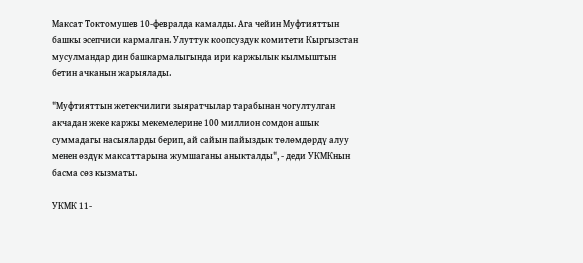Максат Токтомушев 10-февралда камалды. Ага чейин Муфтияттын башкы эсепчиси кармалган. Улуттук коопсуздук комитети Кыргызстан мусулмандар дин башкармалыгында ири каржылык кылмыштын бетин ачканын жарыялады.

"Муфтияттын жетекчилиги зыяратчылар тарабынан чогултулган акчадан жеке каржы мекемелерине 100 миллион сомдон ашык суммадагы насыяларды берип, ай сайын пайыздык төлөмдөрдү алуу менен өздүк максаттарына жумшаганы аныкталды", - деди УКМКнын басма сөз кызматы.

УКМК 11-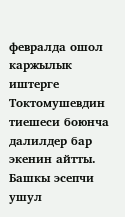февралда ошол каржылык иштерге Токтомушевдин тиешеси боюнча далилдер бар экенин айтты. Башкы эсепчи ушул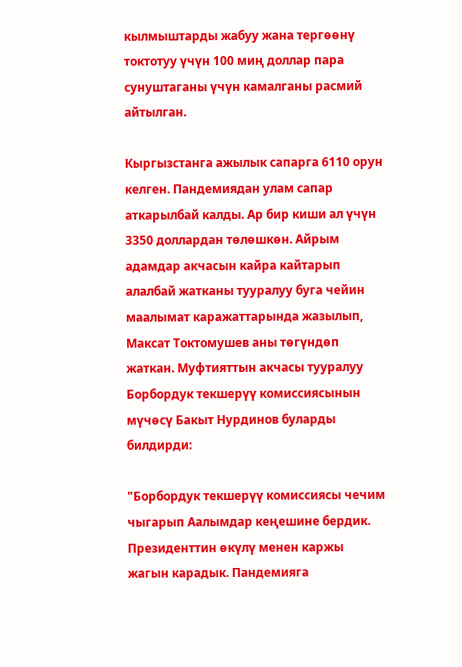кылмыштарды жабуу жана тергөөнү токтотуу үчүн 100 миң доллар пара сунуштаганы үчүн камалганы расмий айтылган.

Кыргызстанга ажылык сапарга 6110 орун келген. Пандемиядан улам сапар аткарылбай калды. Ар бир киши ал үчүн 3350 доллардан төлөшкөн. Айрым адамдар акчасын кайра кайтарып алалбай жатканы тууралуу буга чейин маалымат каражаттарында жазылып, Максат Токтомушев аны төгүндөп жаткан. Муфтияттын акчасы тууралуу Борбордук текшерүү комиссиясынын мүчөсү Бакыт Нурдинов буларды билдирди:

"Борбордук текшерүү комиссиясы чечим чыгарып Аалымдар кеңешине бердик. Президенттин өкүлү менен каржы жагын карадык. Пандемияга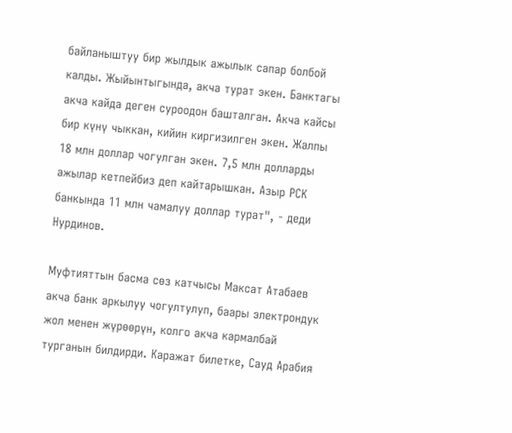байланыштуу бир жылдык ажылык сапар болбой калды. Жыйынтыгында, акча турат экен. Банктагы акча кайда деген суроодон башталган. Акча кайсы бир күнү чыккан, кийин киргизилген экен. Жалпы 18 млн доллар чогулган экен. 7,5 млн долларды ажылар кетпейбиз деп кайтарышкан. Азыр РСК банкында 11 млн чамалуу доллар турат", - деди Нурдинов.

Муфтияттын басма сөз катчысы Максат Атабаев акча банк аркылуу чогултулуп, баары электрондук жол менен жүрөөрүн, колго акча кармалбай турганын билдирди. Каражат билетке, Сауд Арабия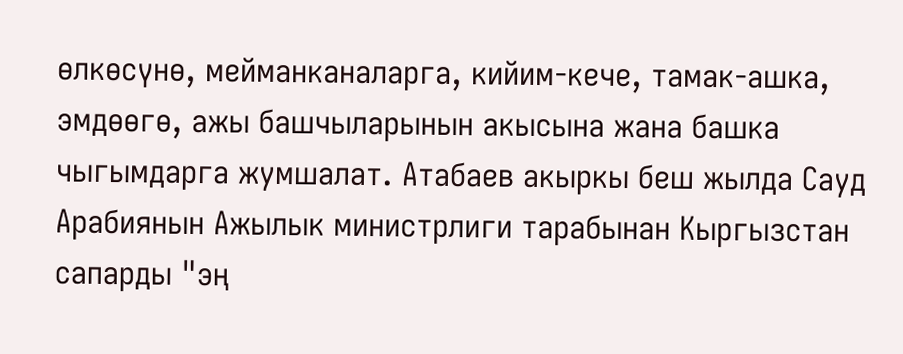өлкөсүнө, мейманканаларга, кийим-кече, тамак-ашка, эмдөөгө, ажы башчыларынын акысына жана башка чыгымдарга жумшалат. Атабаев акыркы беш жылда Сауд Арабиянын Ажылык министрлиги тарабынан Кыргызстан сапарды "эң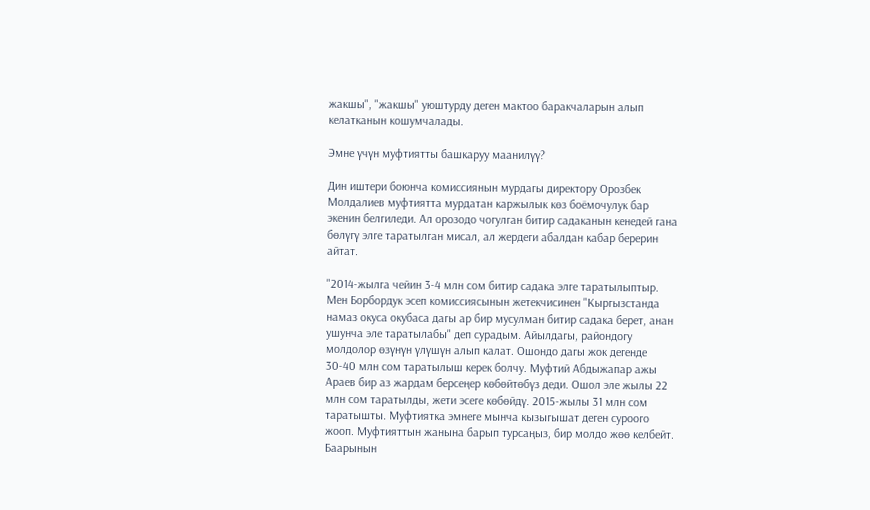жакшы", "жакшы" уюштурду деген мактоо баракчаларын алып келатканын кошумчалады.

Эмне үчүн муфтиятты башкаруу маанилүү?

Дин иштери боюнча комиссиянын мурдагы директору Орозбек Молдалиев муфтиятта мурдатан каржылык көз боёмочулук бар экенин белгиледи. Ал орозодо чогулган битир садаканын кенедей гана бөлүгү элге таратылган мисал, ал жердеги абалдан кабар берерин айтат.

"2014-жылга чейин 3-4 млн сом битир садака элге таратылыптыр. Мен Борбордук эсеп комиссиясынын жетекчисинен "Кыргызстанда намаз окуса окубаса дагы ар бир мусулман битир садака берет, анан ушунча эле таратылабы" деп сурадым. Айылдагы, райондогу молдолор өзүнүн үлүшүн алып калат. Ошондо дагы жок дегенде 30-40 млн сом таратылыш керек болчу. Муфтий Абдыжапар ажы Араев бир аз жардам берсеңер көбөйтөбүз деди. Ошол эле жылы 22 млн сом таратылды, жети эсеге көбөйдү. 2015-жылы 31 млн сом таратышты. Муфтиятка эмнеге мынча кызыгышат деген суроого жооп. Муфтияттын жанына барып турсаңыз, бир молдо жөө келбейт. Баарынын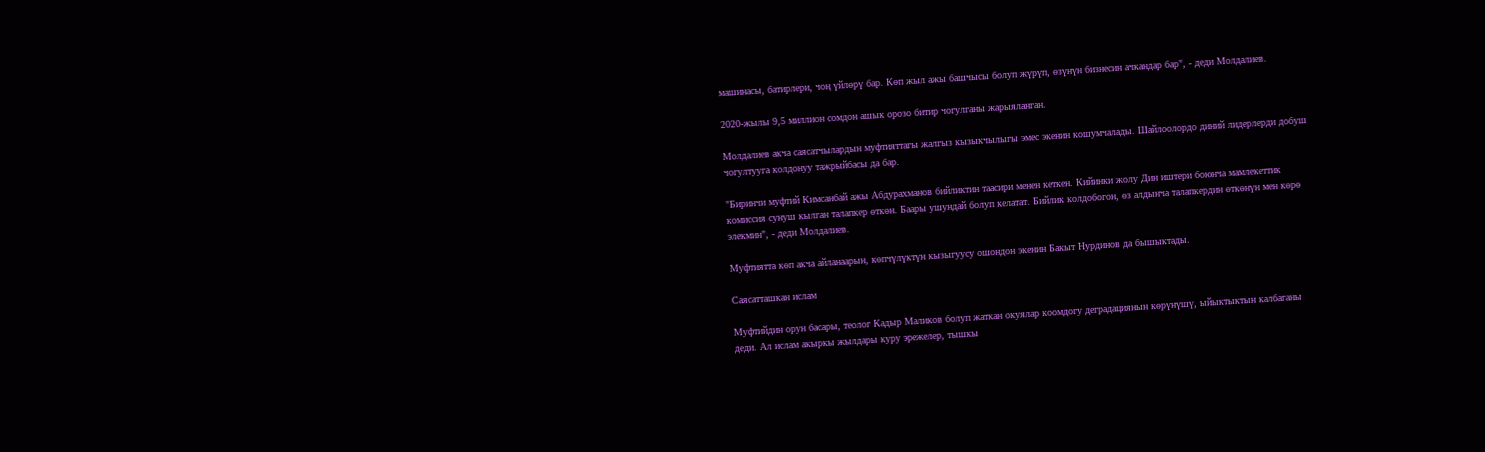машинасы, батирлери, чоң үйлөрү бар. Көп жыл ажы башчысы болуп жүрүп, өзүнүн бизнесин ачкандар бар", - деди Молдалиев.

2020-жылы 9,5 миллион сомдон ашык орозо битир чогулганы жарыяланган.

Молдалиев акча саясатчылардын муфтияттагы жалгыз кызыкчылыгы эмес экенин кошумчалады. Шайлоолордо диний лидерлерди добуш чогултууга колдонуу тажрыйбасы да бар.

"Биринчи муфтий Кимсанбай ажы Абдурахманов бийликтин таасири менен кеткен. Кийинки жолу Дин иштери боюнча мамлекеттик комиссия сунуш кылган талапкер өткөн. Баары ушундай болуп келатат. Бийлик колдобогон, өз алдынча талапкердин өткөнүн мен көрө элекмин", - деди Молдалиев.

Муфтиятта көп акча айланаарын, көпчүлүктүн кызыгуусу ошондон экенин Бакыт Нурдинов да бышыктады.

Саясатташкан ислам

Муфтийдин орун басары, теолог Кадыр Маликов болуп жаткан окуялар коомдогу деградациянын көрүнүшү, ыйыктыктын калбаганы деди. Ал ислам акыркы жылдары куру эрежелер, тышкы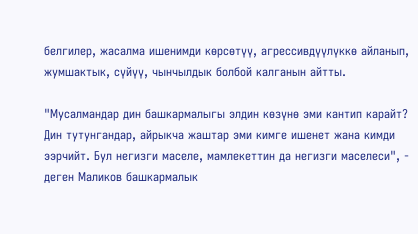белгилер, жасалма ишенимди көрсөтүү, агрессивдүүлүккө айланып, жумшактык, сүйүү, чынчылдык болбой калганын айтты.

"Мусалмандар дин башкармалыгы элдин көзүнө эми кантип карайт? Дин тутунгандар, айрыкча жаштар эми кимге ишенет жана кимди ээрчийт. Бул негизги маселе, мамлекеттин да негизги маселеси", - деген Маликов башкармалык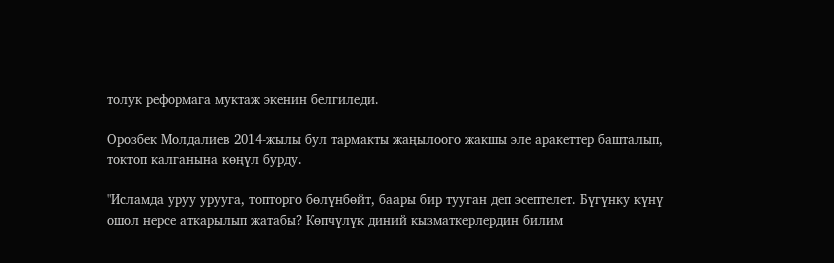толук реформага муктаж экенин белгиледи.

Орозбек Молдалиев 2014-жылы бул тармакты жаңылоого жакшы эле аракеттер башталып, токтоп калганына көңүл бурду.

"Исламда уруу урууга, топторго бөлүнбөйт, баары бир тууган деп эсептелет. Бүгүнку күнү ошол нерсе аткарылып жатабы? Көпчүлүк диний кызматкерлердин билим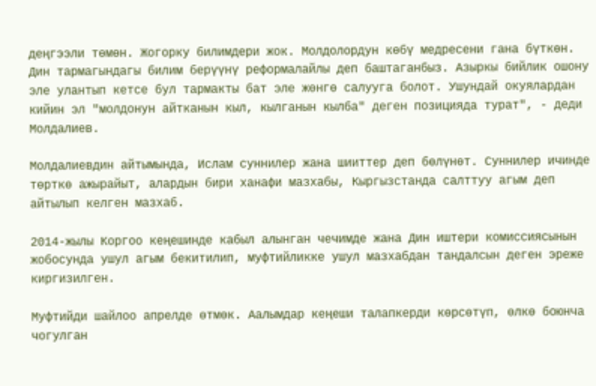деңгээли төмөн. Жогорку билимдери жок. Молдолордун көбү медресени гана бүткөн. Дин тармагындагы билим берүүнү реформалайлы деп баштаганбыз. Азыркы бийлик ошону эле улантып кетсе бул тармакты бат эле жөнгө салууга болот. Ушундай окуялардан кийин эл "молдонун айтканын кыл, кылганын кылба" деген позицияда турат", - деди Молдалиев.

Молдалиевдин айтымында, Ислам суннилер жана шииттер деп бөлүнөт. Суннилер ичинде төрткө ажырайыт, алардын бири ханафи мазхабы, Кыргызстанда салттуу агым деп айтылып келген мазхаб.

2014-жылы Коргоо кеңешинде кабыл алынган чечимде жана Дин иштери комиссиясынын жобосунда ушул агым бекитилип, муфтийликке ушул мазхабдан тандалсын деген эреже киргизилген.

Муфтийди шайлоо апрелде өтмөк. Аалымдар кеңеши талапкерди көрсөтүп, өлкө боюнча чогулган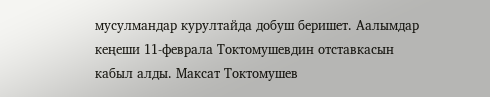мусулмандар курултайда добуш беришет. Аалымдар кеңеши 11-феврала Токтомушевдин отставкасын кабыл алды. Максат Токтомушев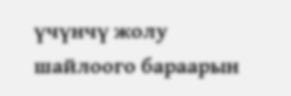үчүнчү жолу шайлоого бараарын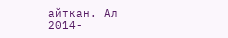айткан. Ал 2014-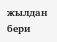жылдан бери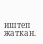иштеп жаткан.